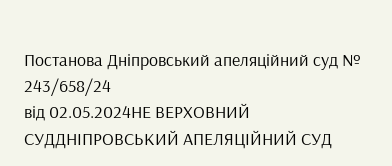Постанова Дніпровський апеляційний суд № 243/658/24
від 02.05.2024НЕ ВЕРХОВНИЙ СУДДНІПРОВСЬКИЙ АПЕЛЯЦІЙНИЙ СУД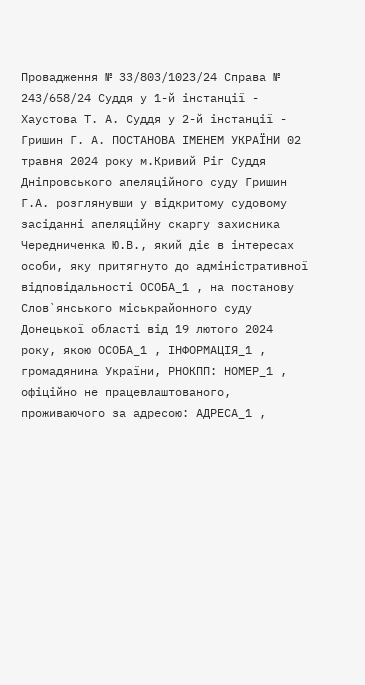Провадження № 33/803/1023/24 Справа № 243/658/24 Суддя у 1-й інстанції - Хаустова Т. А. Суддя у 2-й інстанції - Гришин Г. А. ПОСТАНОВА ІМЕНЕМ УКРАЇНИ 02 травня 2024 року м.Кривий Ріг Суддя Дніпровського апеляційного суду Гришин Г.А. розглянувши у відкритому судовому засіданні апеляційну скаргу захисника Чередниченка Ю.В., який діє в інтересах особи, яку притягнуто до адміністративної відповідальності ОСОБА_1 , на постанову Слов`янського міськрайонного суду Донецької області від 19 лютого 2024 року, якою ОСОБА_1 , ІНФОРМАЦІЯ_1 , громадянина України, РНОКПП: НОМЕР_1 , офіційно не працевлаштованого, проживаючого за адресою: АДРЕСА_1 ,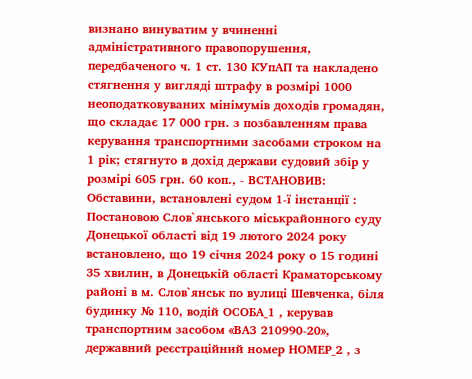визнано винуватим у вчиненні адміністративного правопорушення, передбаченого ч. 1 ст. 130 КУпАП та накладено стягнення у вигляді штрафу в розмірі 1000 неоподатковуваних мінімумів доходів громадян, що складає 17 000 грн. з позбавленням права керування транспортними засобами строком на 1 рік; стягнуто в дохід держави судовий збір у розмірі 605 грн. 60 коп., - ВСТАНОВИВ: Обставини, встановлені судом 1-ї інстанції : Постановою Слов`янського міськрайонного суду Донецької області від 19 лютого 2024 року встановлено, що 19 січня 2024 року о 15 годині 35 хвилин, в Донецькій області Краматорському районі в м. Слов`янськ по вулиці Шевченка, біля будинку № 110, водій ОСОБА_1 , керував транспортним засобом «ВАЗ 210990-20», державний реєстраційний номер НОМЕР_2 , з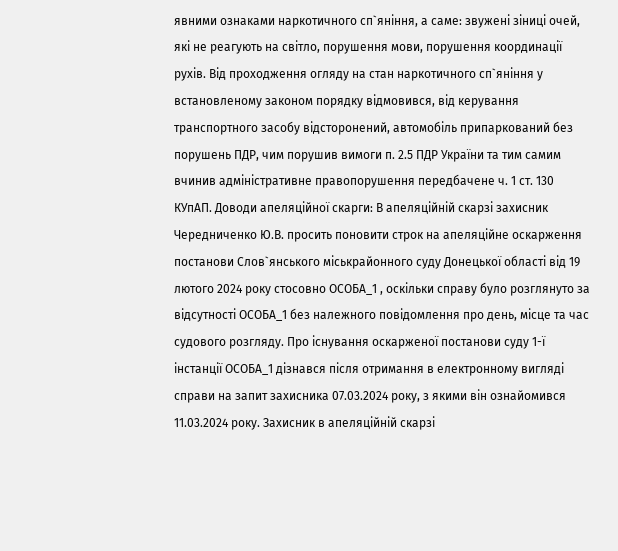явними ознаками наркотичного сп`яніння, а саме: звужені зіниці очей, які не реагують на світло, порушення мови, порушення координації рухів. Від проходження огляду на стан наркотичного сп`яніння у встановленому законом порядку відмовився, від керування транспортного засобу відсторонений, автомобіль припаркований без порушень ПДР, чим порушив вимоги п. 2.5 ПДР України та тим самим вчинив адміністративне правопорушення передбачене ч. 1 ст. 130 КУпАП. Доводи апеляційної скарги: В апеляційній скарзі захисник Чередниченко Ю.В. просить поновити строк на апеляційне оскарження постанови Слов`янського міськрайонного суду Донецької області від 19 лютого 2024 року стосовно ОСОБА_1 , оскільки справу було розглянуто за відсутності ОСОБА_1 без належного повідомлення про день, місце та час судового розгляду. Про існування оскарженої постанови суду 1-ї інстанції ОСОБА_1 дізнався після отримання в електронному вигляді справи на запит захисника 07.03.2024 року, з якими він ознайомився 11.03.2024 року. Захисник в апеляційній скарзі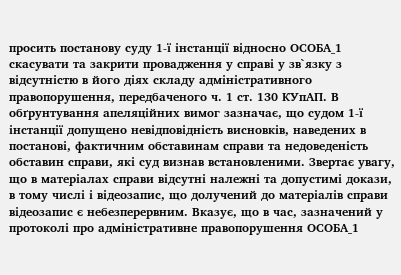просить постанову суду 1-ї інстанції відносно ОСОБА_1 скасувати та закрити провадження у справі у зв`язку з відсутністю в його діях складу адміністративного правопорушення, передбаченого ч. 1 ст. 130 КУпАП. В обґрунтування апеляційних вимог зазначає, що судом 1-ї інстанції допущено невідповідність висновків, наведених в постанові, фактичним обставинам справи та недоведеність обставин справи, які суд визнав встановленими. Звертає увагу, що в матеріалах справи відсутні належні та допустимі докази, в тому числі і відеозапис, що долучений до матеріалів справи відеозапис є небезперервним. Вказує, що в час, зазначений у протоколі про адміністративне правопорушення ОСОБА_1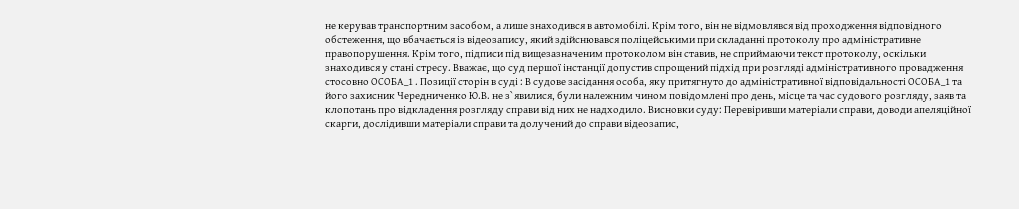не керував транспортним засобом, а лише знаходився в автомобілі. Крім того, він не відмовлявся від проходження відповідного обстеження, що вбачається із відеозапису, який здійснювався поліцейськими при складанні протоколу про адміністративне правопорушення. Крім того, підписи під вищезазначеним протоколом він ставив, не сприймаючи текст протоколу, оскільки знаходився у стані стресу. Вважає, що суд першої інстанції допустив спрощений підхід при розгляді адміністративного провадження стосовно ОСОБА_1 . Позиції сторін в суді : В судове засідання особа, яку притягнуто до адміністративної відповідальності ОСОБА_1 та його захисник Чередниченко Ю.В. не з`явилися, були належним чином повідомлені про день, місце та час судового розгляду, заяв та клопотань про відкладення розгляду справи від них не надходило. Висновки суду: Перевіривши матеріали справи, доводи апеляційної скарги, дослідивши матеріали справи та долучений до справи відеозапис,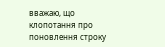вважаю, що клопотання про поновлення строку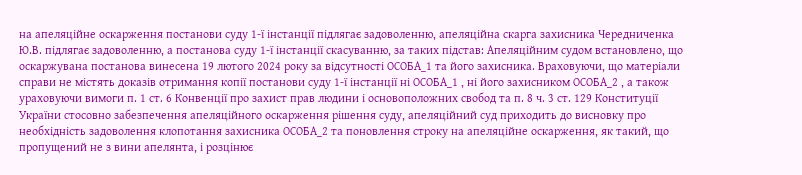на апеляційне оскарження постанови суду 1-ї інстанції підлягає задоволенню, апеляційна скарга захисника Чередниченка Ю.В. підлягає задоволенню, а постанова суду 1-ї інстанції скасуванню, за таких підстав: Апеляційним судом встановлено, що оскаржувана постанова винесена 19 лютого 2024 року за відсутності ОСОБА_1 та його захисника. Враховуючи, що матеріали справи не містять доказів отримання копії постанови суду 1-ї інстанції ні ОСОБА_1 , ні його захисником ОСОБА_2 , а також ураховуючи вимоги п. 1 ст. 6 Конвенції про захист прав людини і основоположних свобод та п. 8 ч. 3 ст. 129 Конституції України стосовно забезпечення апеляційного оскарження рішення суду, апеляційний суд приходить до висновку про необхідність задоволення клопотання захисника ОСОБА_2 та поновлення строку на апеляційне оскарження, як такий, що пропущений не з вини апелянта, і розцінює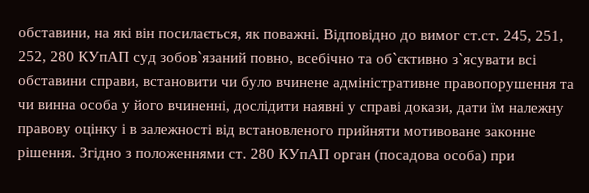обставини, на які він посилається, як поважні. Відповідно до вимог ст.ст. 245, 251, 252, 280 КУпАП суд зобов`язаний повно, всебічно та об`єктивно з`ясувати всі обставини справи, встановити чи було вчинене адміністративне правопорушення та чи винна особа у його вчиненні, дослідити наявні у справі докази, дати їм належну правову оцінку і в залежності від встановленого прийняти мотивоване законне рішення. Згідно з положеннями ст. 280 КУпАП орган (посадова особа) при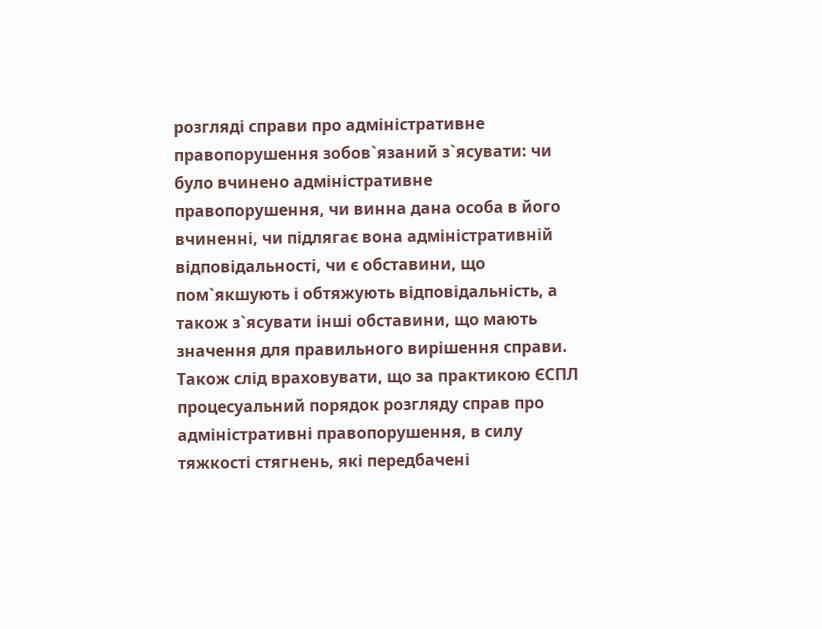розгляді справи про адміністративне правопорушення зобов`язаний з`ясувати: чи було вчинено адміністративне правопорушення, чи винна дана особа в його вчиненні, чи підлягає вона адміністративній відповідальності, чи є обставини, що пом`якшують і обтяжують відповідальність, а також з`ясувати інші обставини, що мають значення для правильного вирішення справи. Також слід враховувати, що за практикою ЄСПЛ процесуальний порядок розгляду справ про адміністративні правопорушення, в силу тяжкості стягнень, які передбачені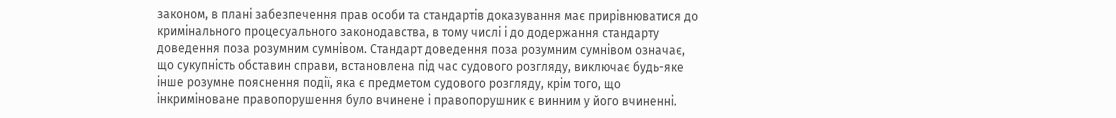законом, в плані забезпечення прав особи та стандартів доказування має прирівнюватися до кримінального процесуального законодавства, в тому числі і до додержання стандарту доведення поза розумним сумнівом. Стандарт доведення поза розумним сумнівом означає, що сукупність обставин справи, встановлена під час судового розгляду, виключає будь-яке інше розумне пояснення події, яка є предметом судового розгляду, крім того, що інкриміноване правопорушення було вчинене і правопорушник є винним у його вчиненні.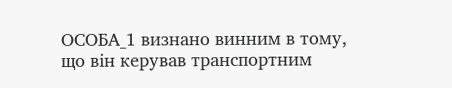ОСОБА_1 визнано винним в тому, що він керував транспортним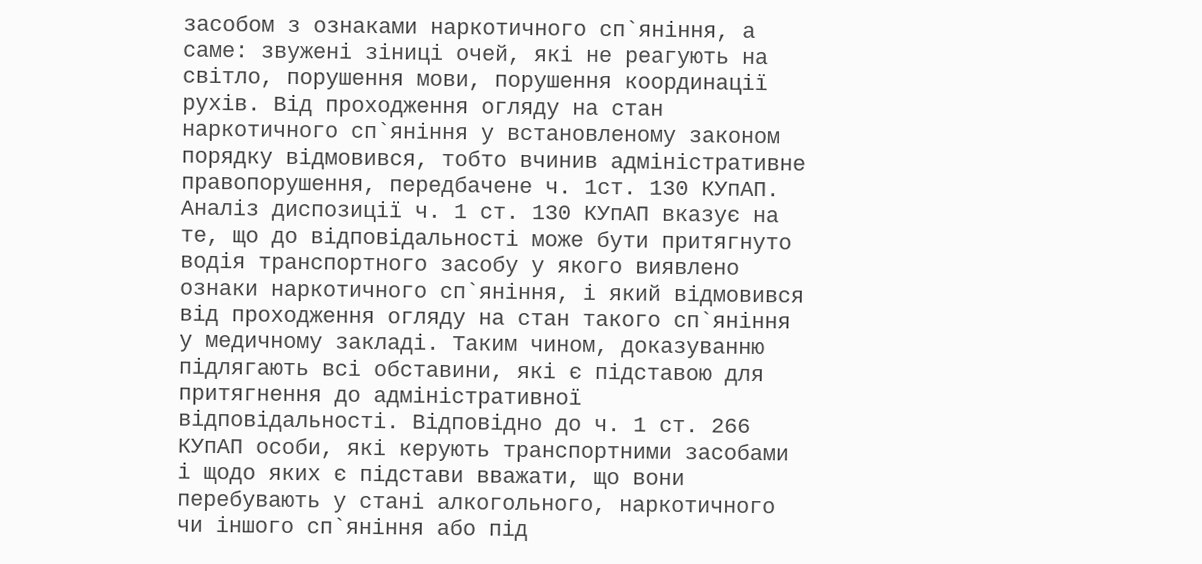засобом з ознаками наркотичного сп`яніння, а саме: звужені зіниці очей, які не реагують на світло, порушення мови, порушення координації рухів. Від проходження огляду на стан наркотичного сп`яніння у встановленому законом порядку відмовився, тобто вчинив адміністративне правопорушення, передбачене ч. 1ст. 130 КУпАП. Аналіз диспозиції ч. 1 ст. 130 КУпАП вказує на те, що до відповідальності може бути притягнуто водія транспортного засобу у якого виявлено ознаки наркотичного сп`яніння, і який відмовився від проходження огляду на стан такого сп`яніння у медичному закладі. Таким чином, доказуванню підлягають всі обставини, які є підставою для притягнення до адміністративної відповідальності. Відповідно до ч. 1 ст. 266 КУпАП особи, які керують транспортними засобами і щодо яких є підстави вважати, що вони перебувають у стані алкогольного, наркотичного чи іншого сп`яніння або під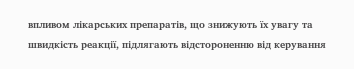впливом лікарських препаратів, що знижують їх увагу та швидкість реакції, підлягають відстороненню від керування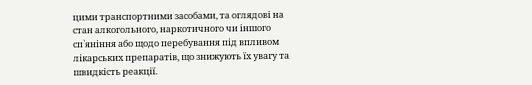цими транспортними засобами, та оглядові на стан алкогольного, наркотичного чи іншого сп`яніння або щодо перебування під впливом лікарських препаратів, що знижують їх увагу та швидкість реакції.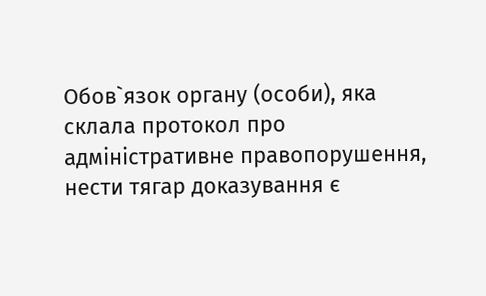Обов`язок органу (особи), яка склала протокол про адміністративне правопорушення, нести тягар доказування є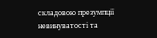складовою презумпції невинуватості та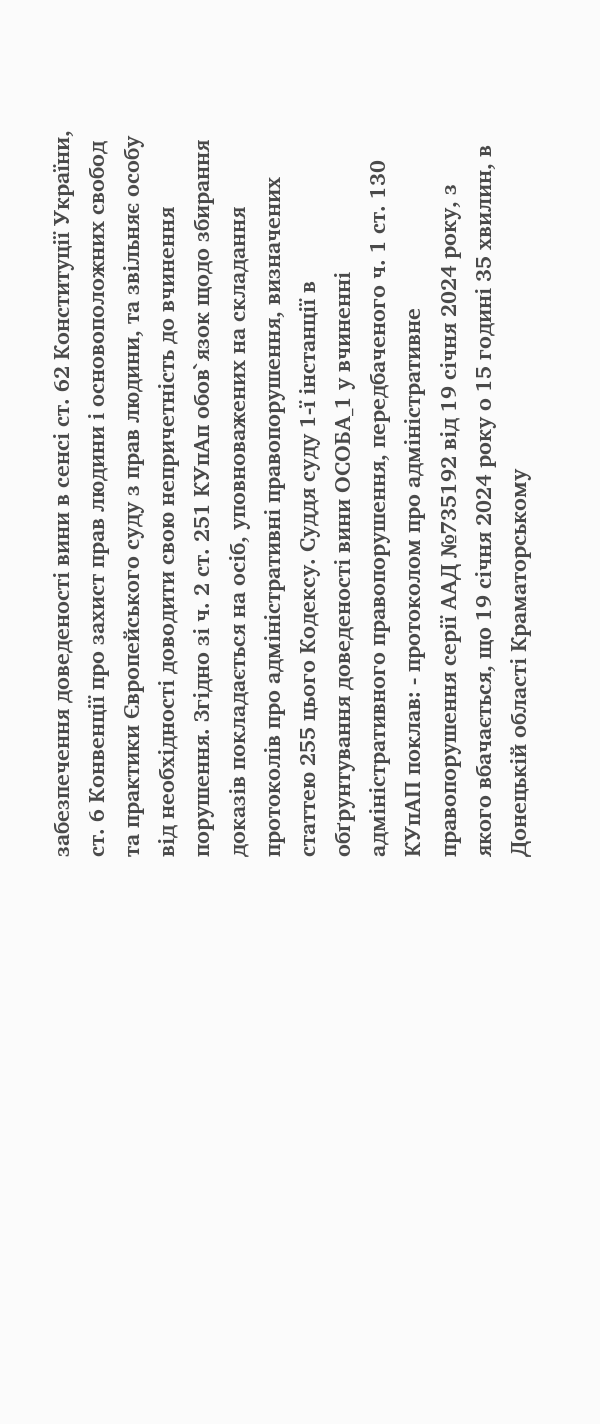забезпечення доведеності вини в сенсі ст. 62 Конституції України, ст. 6 Конвенції про захист прав людини і основоположних свобод та практики Європейського суду з прав людини, та звільняє особу від необхідності доводити свою непричетність до вчинення порушення. Згідно зі ч. 2 ст. 251 КУпАп обов`язок щодо збирання доказів покладається на осіб, уповноважених на складання протоколів про адміністративні правопорушення, визначених статтею 255 цього Кодексу. Суддя суду 1-ї інстанції в обґрунтування доведеності вини ОСОБА_1 у вчиненні адміністративного правопорушення, передбаченого ч. 1 ст. 130 КУпАП поклав: - протоколом про адміністративне правопорушення серії ААД №735192 від 19 січня 2024 року, з якого вбачається, що 19 січня 2024 року о 15 годині 35 хвилин, в Донецькій області Краматорському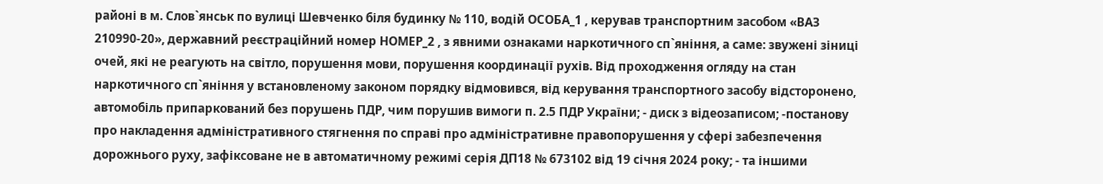районі в м. Слов`янськ по вулиці Шевченко біля будинку № 110, водій ОСОБА_1 , керував транспортним засобом «ВАЗ 210990-20», державний реєстраційний номер НОМЕР_2 , з явними ознаками наркотичного сп`яніння, а саме: звужені зіниці очей, які не реагують на світло, порушення мови, порушення координації рухів. Від проходження огляду на стан наркотичного сп`яніння у встановленому законом порядку відмовився, від керування транспортного засобу відсторонено, автомобіль припаркований без порушень ПДР, чим порушив вимоги п. 2.5 ПДР України; - диск з відеозаписом; -постанову про накладення адміністративного стягнення по справі про адміністративне правопорушення у сфері забезпечення дорожнього руху, зафіксоване не в автоматичному режимі серія ДП18 № 673102 від 19 січня 2024 року; - та іншими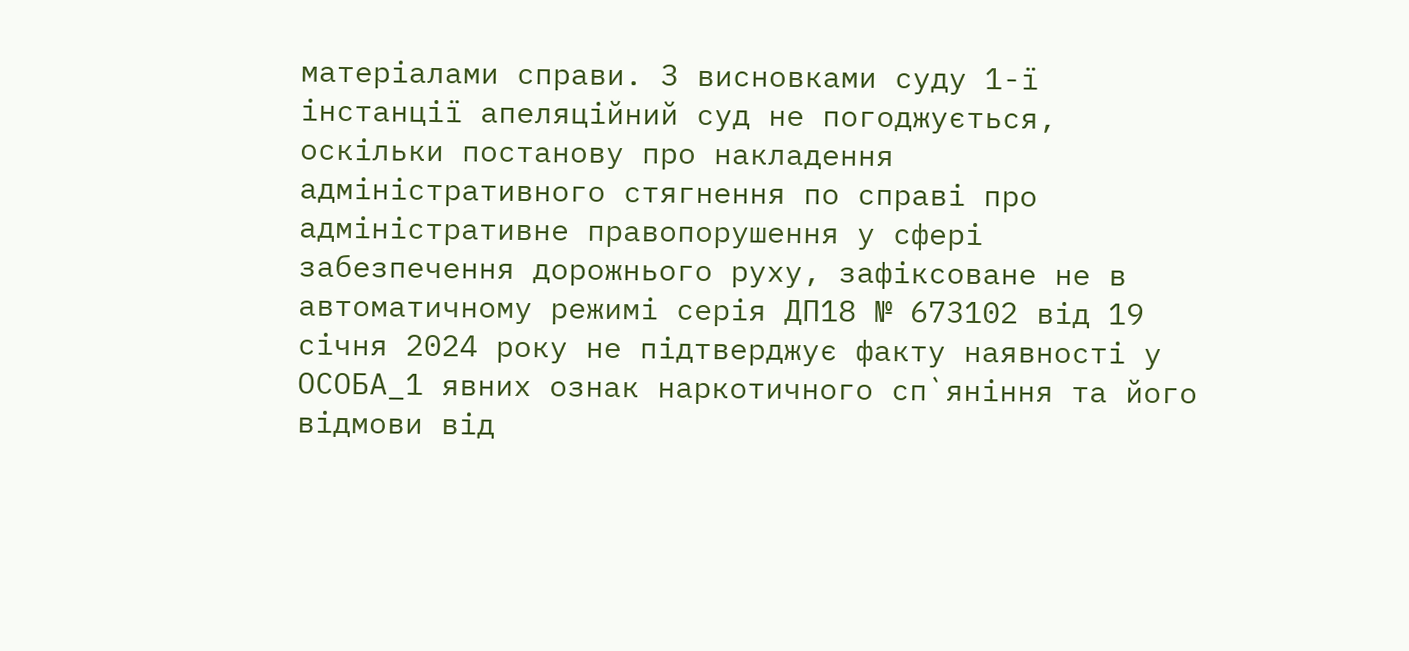матеріалами справи. З висновками суду 1-ї інстанції апеляційний суд не погоджується, оскільки постанову про накладення адміністративного стягнення по справі про адміністративне правопорушення у сфері забезпечення дорожнього руху, зафіксоване не в автоматичному режимі серія ДП18 № 673102 від 19 січня 2024 року не підтверджує факту наявності у ОСОБА_1 явних ознак наркотичного сп`яніння та його відмови від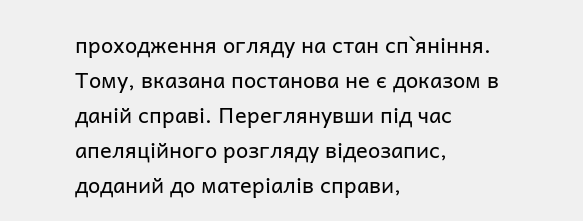проходження огляду на стан сп`яніння. Тому, вказана постанова не є доказом в даній справі. Переглянувши під час апеляційного розгляду відеозапис, доданий до матеріалів справи,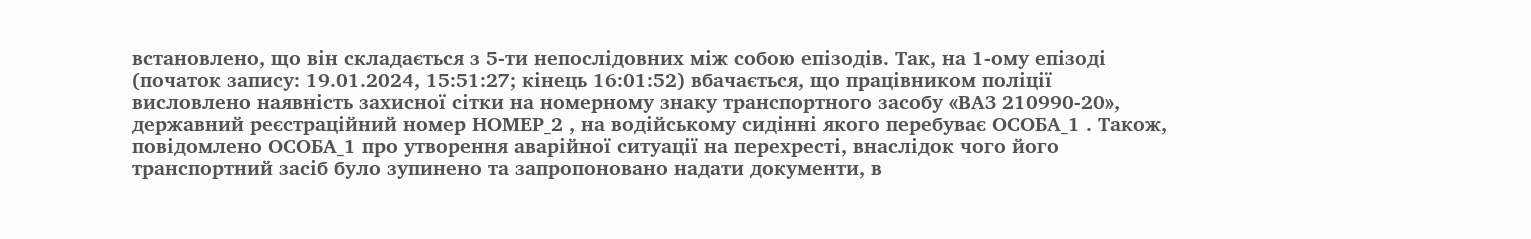встановлено, що він складається з 5-ти непослідовних між собою епізодів. Так, на 1-ому епізоді (початок запису: 19.01.2024, 15:51:27; кінець 16:01:52) вбачається, що працівником поліції висловлено наявність захисної сітки на номерному знаку транспортного засобу «ВАЗ 210990-20», державний реєстраційний номер НОМЕР_2 , на водійському сидінні якого перебуває ОСОБА_1 . Також, повідомлено ОСОБА_1 про утворення аварійної ситуації на перехресті, внаслідок чого його транспортний засіб було зупинено та запропоновано надати документи, в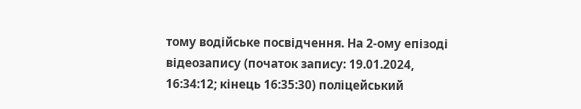тому водійське посвідчення. На 2-ому епізоді відеозапису (початок запису: 19.01.2024, 16:34:12; кінець 16:35:30) поліцейський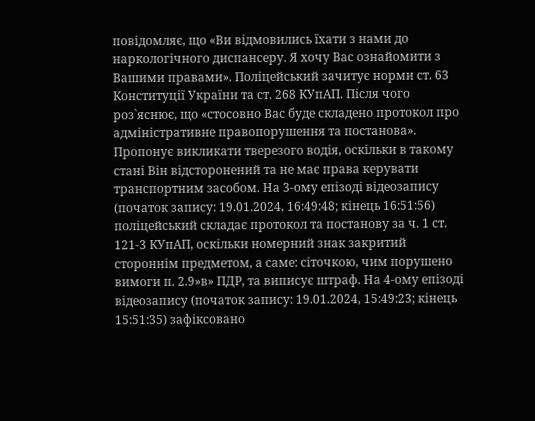повідомляє, що «Ви відмовились їхати з нами до наркологічного диспансеру. Я хочу Вас ознайомити з Вашими правами». Поліцейський зачитує норми ст. 63 Конституції України та ст. 268 КУпАП. Після чого роз`яснює, що «стосовно Вас буде складено протокол про адміністративне правопорушення та постанова». Пропонує викликати тверезого водія, оскільки в такому стані Він відсторонений та не має права керувати транспортним засобом. На 3-ому епізоді відеозапису (початок запису: 19.01.2024, 16:49:48; кінець 16:51:56) поліцейський складає протокол та постанову за ч. 1 ст. 121-3 КУпАП, оскільки номерний знак закритий стороннім предметом, а саме: сіточкою, чим порушено вимоги п. 2.9»в» ПДР, та виписує штраф. На 4-ому епізоді відеозапису (початок запису: 19.01.2024, 15:49:23; кінець 15:51:35) зафіксовано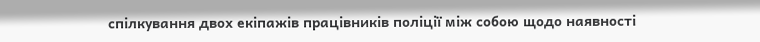спілкування двох екіпажів працівників поліції між собою щодо наявності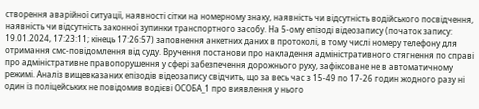створення аварійної ситуації, наявності сітки на номерному знаку, наявність чи відсутність водійського посвідчення, наявність чи відсутність законної зупинки транспортного засобу. На 5-ому епізоді відеозапису (початок запису: 19.01.2024, 17:23:11; кінець 17:26:57) заповнення анкетних даних в протоколі, в тому числі номеру телефону для отримання смс-повідомлення від суду. Вручення постанови про накладення адміністративного стягнення по справі про адміністративне правопорушення у сфері забезпечення дорожнього руху, зафіксоване не в автоматичному режимі. Аналіз вищевказаних епізодів відеозапису свідчить, що за весь час з 15-49 по 17-26 годин жодного разу ні один із поліцейських не повідомив водієві ОСОБА_1 про виявлення у нього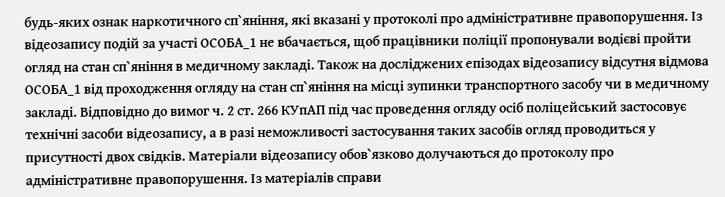будь-яких ознак наркотичного сп`яніння, які вказані у протоколі про адміністративне правопорушення. Із відеозапису подій за участі ОСОБА_1 не вбачається, щоб працівники поліції пропонували водієві пройти огляд на стан сп`яніння в медичному закладі. Також на досліджених епізодах відеозапису відсутня відмова ОСОБА_1 від проходження огляду на стан сп`яніння на місці зупинки транспортного засобу чи в медичному закладі. Відповідно до вимог ч. 2 ст. 266 КУпАП під час проведення огляду осіб поліцейський застосовує технічні засоби відеозапису, а в разі неможливості застосування таких засобів огляд проводиться у присутності двох свідків. Матеріали відеозапису обов`язково долучаються до протоколу про адміністративне правопорушення. Із матеріалів справи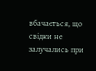вбачається, що свідки не залучались при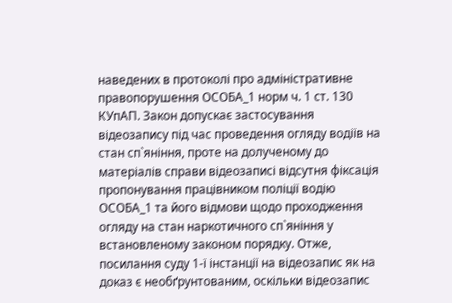наведених в протоколі про адміністративне правопорушення ОСОБА_1 норм ч. 1 ст. 130 КУпАП. Закон допускає застосування відеозапису під час проведення огляду водіїв на стан сп`яніння, проте на долученому до матеріалів справи відеозаписі відсутня фіксація пропонування працівником поліції водію ОСОБА_1 та його відмови щодо проходження огляду на стан наркотичного сп`яніння у встановленому законом порядку. Отже, посилання суду 1-ї інстанції на відеозапис як на доказ є необґрунтованим, оскільки відеозапис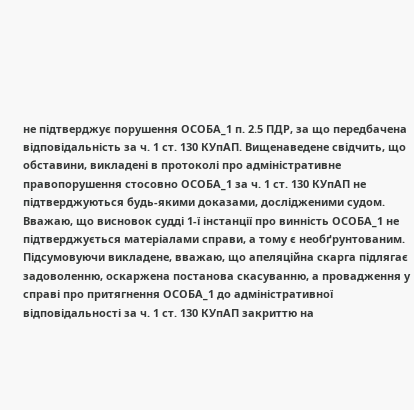не підтверджує порушення ОСОБА_1 п. 2.5 ПДР, за що передбачена відповідальність за ч. 1 ст. 130 КУпАП. Вищенаведене свідчить, що обставини, викладені в протоколі про адміністративне правопорушення стосовно ОСОБА_1 за ч. 1 ст. 130 КУпАП не підтверджуються будь-якими доказами, дослідженими судом. Вважаю, що висновок судді 1-ї інстанції про винність ОСОБА_1 не підтверджується матеріалами справи, а тому є необґрунтованим. Підсумовуючи викладене, вважаю, що апеляційна скарга підлягає задоволенню, оскаржена постанова скасуванню, а провадження у справі про притягнення ОСОБА_1 до адміністративної відповідальності за ч. 1 ст. 130 КУпАП закриттю на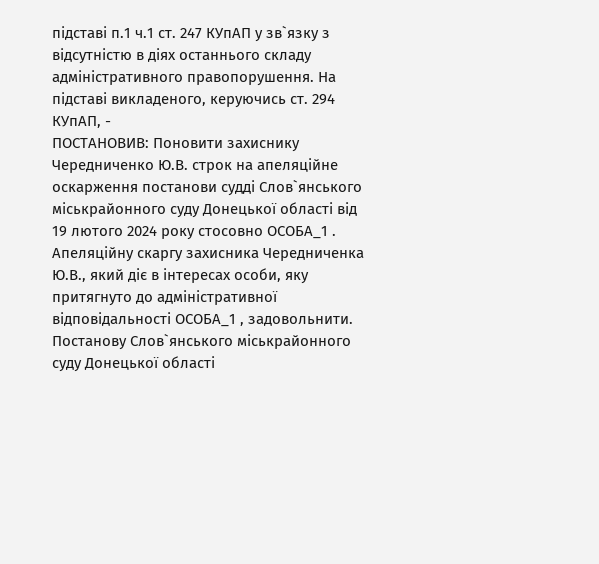підставі п.1 ч.1 ст. 247 КУпАП у зв`язку з відсутністю в діях останнього складу адміністративного правопорушення. На підставі викладеного, керуючись ст. 294 КУпАП, -
ПОСТАНОВИВ: Поновити захиснику Чередниченко Ю.В. строк на апеляційне оскарження постанови судді Слов`янського міськрайонного суду Донецької області від 19 лютого 2024 року стосовно ОСОБА_1 . Апеляційну скаргу захисника Чередниченка Ю.В., який діє в інтересах особи, яку притягнуто до адміністративної відповідальності ОСОБА_1 , задовольнити. Постанову Слов`янського міськрайонного суду Донецької області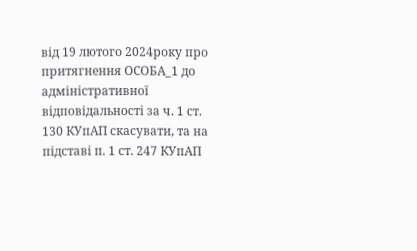від 19 лютого 2024року про притягнення ОСОБА_1 до адміністративної відповідальності за ч. 1 ст. 130 КУпАП скасувати, та на підставі п. 1 ст. 247 КУпАП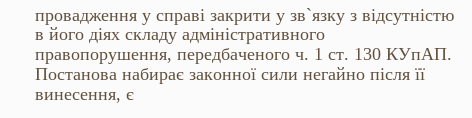провадження у справі закрити у зв`язку з відсутністю в його діях складу адміністративного правопорушення, передбаченого ч. 1 ст. 130 КУпАП. Постанова набирає законної сили негайно після її винесення, є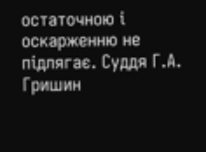остаточною і оскарженню не підлягає. Суддя Г.А. Гришин